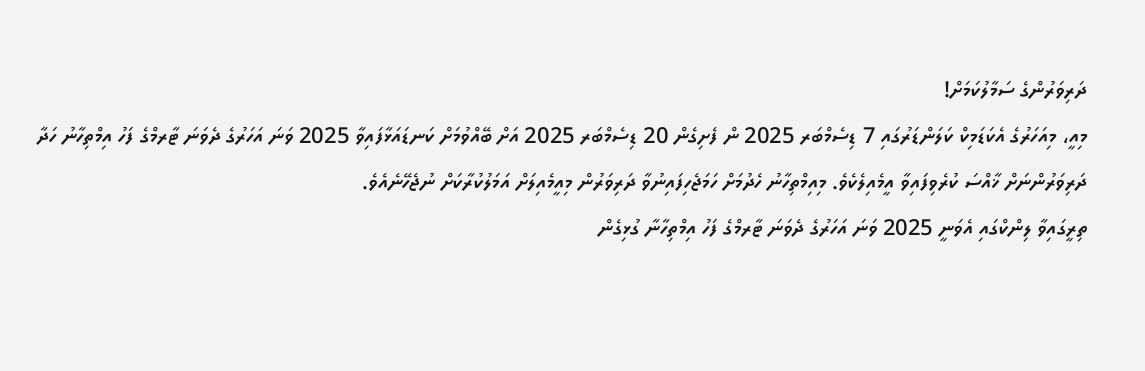ދަރިވަރުންގެ ސަމާލުކަމަށް!
މިއީ، މިއަހަރުގެ އެކަޑަމިކް ކަލަންޑަރުގައި 7 ޑިސެމްބަރ 2025 ން ފެށިގެން 20 ޑިސެމްބަރ 2025 އަށް ބޭއްވުމަށް ކަނޑައަޅާފައިވާ 2025 ވަނަ އަހަރުގެ ދެވަނަ ޓާރމްގެ ފަހު އިމްތިހާނު ހަދާ ދަރިވަރުންނަށް ޚާއްސަ ކުރެވިފައިވާ އީމެއިލެކެވެ. މިއިމްތިހާނު ހެދުމަށް ހަމަޖެހިފައިނުވާ ދަރިވަރުން މިއީމެއިލަށް އަމަލުކުރާކަށް ނުޖެހޭނެއެވެ.
ތިރީގައިވާ ލިންކްގައި އެވަނީ 2025 ވަނަ އަހަރުގެ ދެވަނަ ޓާރމްގެ ފަހު އިމްތިހާނާ ގުޅިގެން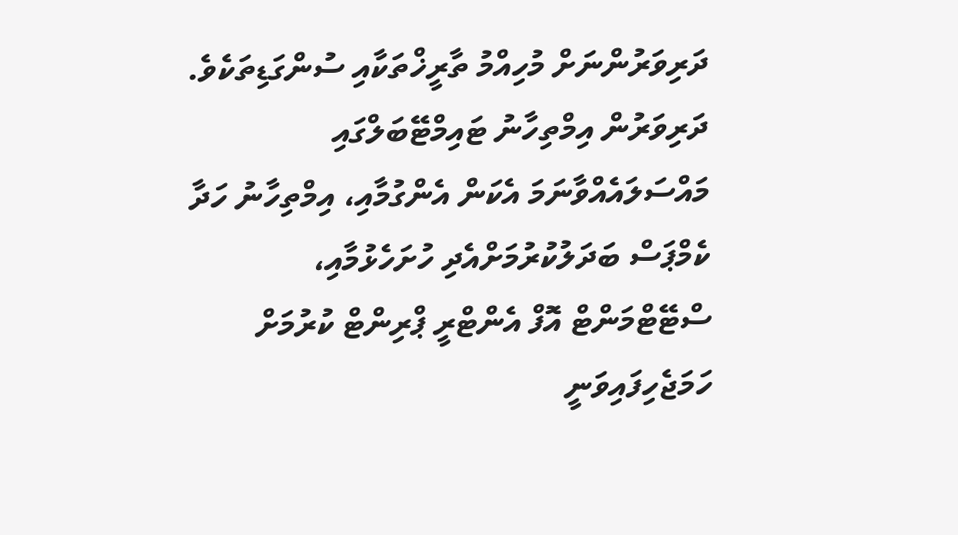ދަރިވަރުންނަށް މުހިއްމު ތާރީޚްތަކާއި ސުންގަޑިތަކެވެ. ދަރިވަރުން އިމްތިހާނު ޓައިމްޓޭބަލްގައި މައްސަލައެއްވާނަމަ އެކަން އެންގުމާއި، އިމްތިހާނު ހަދާ ކެމްޕަސް ބަދަލުކުރުމަށްއެދި ހުށަހެޅުމާއި، ސްޓޭޓްމަންޓް އޮފް އެންޓްރީ ޕްރިންޓް ކުރުމަށް ހަމަޖެހިފައިވަނީ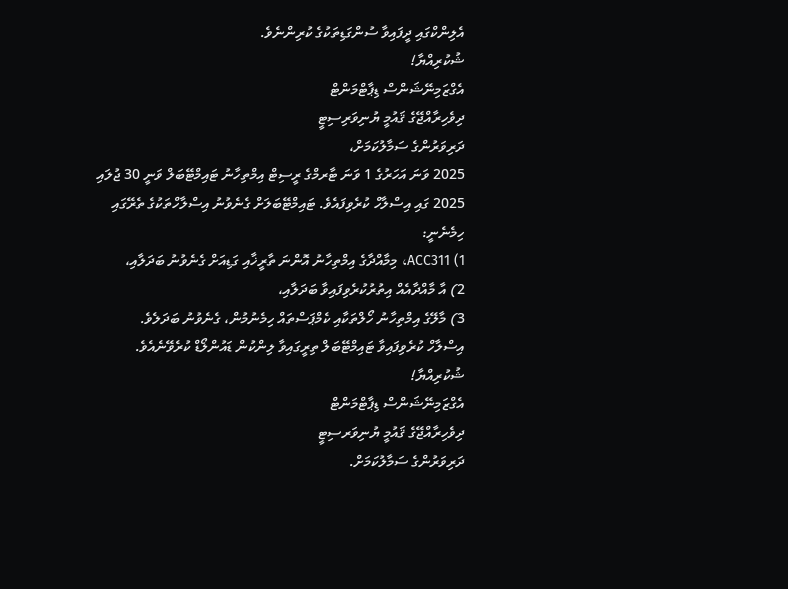އެލިންކްގައި ދީފައިވާ ސުންގަޑިތަކުގެ ކުރިންނެވެ.
ޝުކުރިއްޔާ!
އެގްޒަމިނޭޝަންސް ޑިޕާޓްމަންޓް
ދިވެހިރާއްޖޭގެ ޤައުމީ ޔުނިވަރިސިޓީ
ދަރިވަރުންގެ ސަމާލުކަމަށް،
2025 ވަނަ އަހަރުގެ 1 ވަނަ ޓާރމްގެ ރީސިޓް އިމްތިހާނު ޓައިމްޓޭބަލް ވަނީ 30 ޖުލައި 2025 ގައި އިސްލާހް ކުރެވިފައެވެ. ޓައިމްޓޭބަލަށް ގެނެވުނު އިސްލާހްތަކުގެ ތެރޭގައި ހިމެނެނީ:
1) ACC311، މިމާއްދާގެ އިމްތިހާނު އޮންނަ ތާރީޚާއި ގަޑިއަށް ގެނެވުނު ބަދަލާއި،
2) އާ މާއްދާއެއް އިތުރުކުރެވިފައިވާ ބަދަލާއި،
3) މާލޭގެ އިމްތިހާނު ހޯލްތަކާއި ކެމްޕަސްތައް ހިމެނުމުން، ގެނެވުނު ބަދަލެވެ.
އިސްލާހް ކުރެވިފައިވާ ޓައިމްޓޭބަލް ތިރީގައިވާ ލިންކުން ޑައުންލޯޑް ކުރެވޭނެއެވެ.
ޝުކުރިއްޔާ!
އެގްޒަމިނޭޝަންސް ޑިޕާޓްމަންޓް
ދިވެހިރާއްޖޭގެ ޤައުމީ ޔުނިވަރސިޓީ
ދަރިވަރުންގެ ސަމާލުކަމަށް.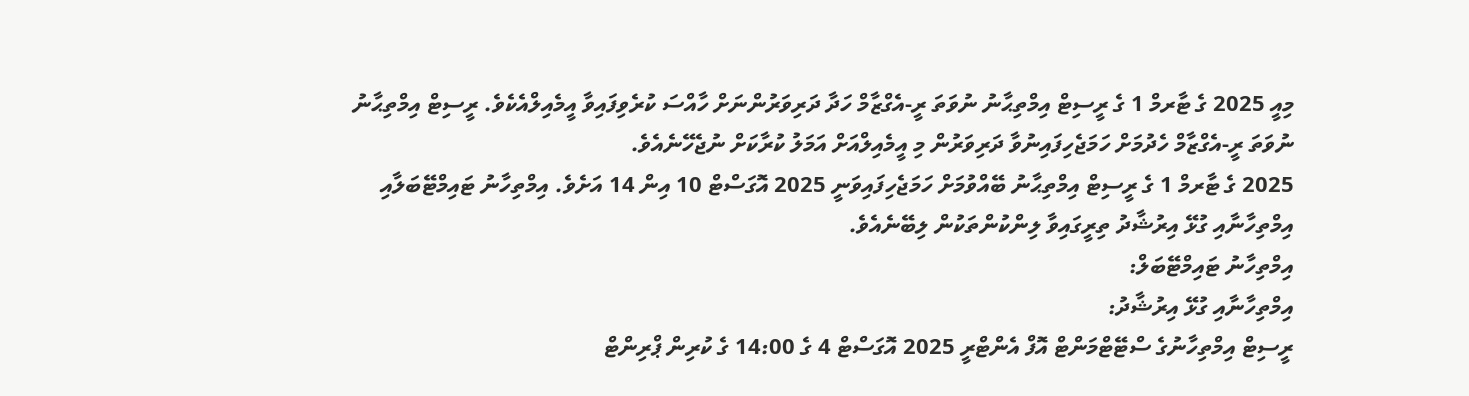މިއީ 2025 ގެ ޓާރމް 1 ގެ ރީސިޓް އިމްތިޙާނު ނުވަތަ ރީ-އެގްޒާމް ހަދާ ދަރިވަރުންނަށް ހާއްސަ ކުރެވިފައިވާ އީމެއިލްއެކެވެ. ރީސިޓް އިމްތިޙާނު ނުވަތަ ރީ-އެގްޒާމް ހެދުމަށް ހަމަޖެހިފައިނުވާ ދަރިވަރުން މި އީމެއިލްއަށް އަމަލު ކުރާކަށް ނުޖެހޭނެއެވެ.
2025 ގެ ޓާރމް 1 ގެ ރީސިޓް އިމްތިޙާނު ބޭއްވުމަށް ހަމަޖެހިފައިވަނީ 2025 އޮގަސްޓް 10 އިން 14 އަށެވެ. އިމްތިހާނު ޓައިމްޓޭބަލާއި އިމްތިހާނާއި ގުޅޭ އިރުޝާދު ތިރީގައިވާ ލިންކުންތަކުން ލިބޭނެއެވެ.
އިމްތިހާނު ޓައިމްޓޭބަލް:
އިމްތިހާނާއި ގުޅޭ އިރުޝާދު:
ރީސިޓް އިމްތިހާނުގެ ސްޓޭޓްމަންޓް އޮފް އެންޓްރީ 2025 އޮގަސްޓް 4 ގެ 14:00 ގެ ކުރިން ޕްރިންޓް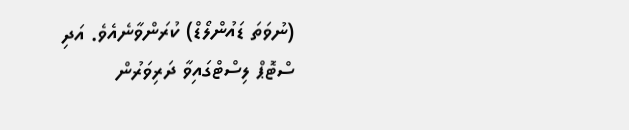(ނުވަތަ ޑައުންލޯޑް) ކުރަންވާނެއެވެ. އަދި ސްޓޮޕް ލިސްޓްގައިވާ ދަރިވަރުން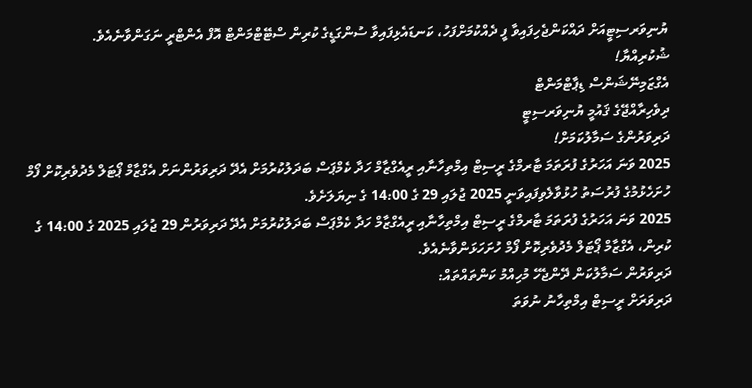ޔުނިވަރސިޓީއަށް ދައްކަންޖެހިފައިވާ ފީ ދެއްކުމަށްފަހު، ކަނޑައެޅިފައިވާ ސުންގަޑީގެ ކުރިން ސްޓޭޓްމަންޓް އޮފް އެންޓްރީ ނަގަންވާނެއެވެ.
ޝުކުރިއްޔާ!
އެގްޒަމިނޭޝަންސް ޑިޕާޓްމަންޓް
ދިވެހިރާއްޖޭގެ ޤައުމީ ޔުނިވަރސިޓީ
ދަރިވަރުންގެ ސަމާލުކަމަށް!
2025 ވަނަ އަހަރުގެ ފުރަތަމަ ޓާރމްގެ ރީސިޓް އިމްތިހާނާއި ރީއެގްޒާމް ހަދާ ކެމްޕަސް ބަދަލުކުރުމަށް އެދޭ ދަރިވަރުންނަށް އެގްޒާމް ޕޯޓަލް މެދުވެރިކޮށް ފޯމް ހުށަހެޅުމުގެ ފުރުސަތު ހުޅުވާލެވިފައިވަނީ 2025 ޖުލައި 29 ގެ 14:00 ގެ ނިޔަލަށެވެ.
2025 ވަނަ އަހަރުގެ ފުރަތަމަ ޓާރމްގެ ރީސިޓް އިމްތިހާނާއި ރީއެގްޒާމް ހަދާ ކެމްޕަސް ބަދަލުކުރުމަށް އެދޭ ދަރިވަރުން 29 ޖުލައި 2025 ގެ 14:00 ގެ ކުރިން، އެގްޒާމް ޕޯޓަލް މެދުވެރިކޮށް ފޯމް ހުށަހަޅަންވާނެއެވެ.
ދަރިވަރުން ސަމާލުކަން ދޭންޖެހޭ މުހިއްމު ކަންތައްތައް:
ދަރިވަރަށް ރީސިޓް އިމްތިހާނު ނުވަތަ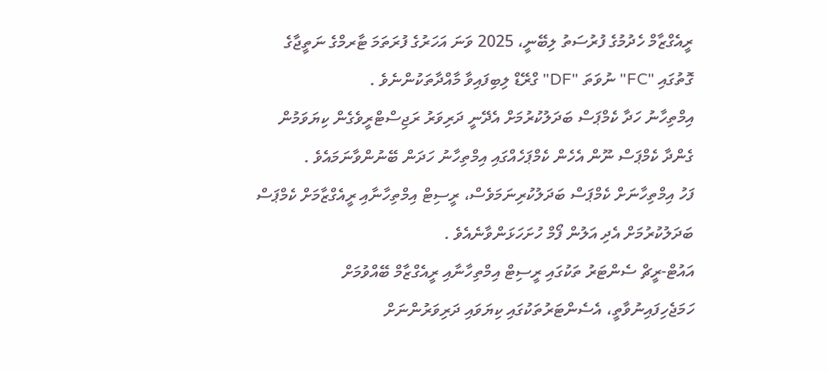ރީއެގްޒާމް ހެދުމުގެ ފުރުސަތު ލިބޭނީ، 2025 ވަނަ އަހަރުގެ ފުރަތަމަ ޓާރމްގެ ނަތީޖާގެ ގޮތުގައި "FC" ނުވަތަ "DF" ގްރޭޑް ލިބިފައިވާ މާއްދާތަކުންނެވެ .
އިމްތިހާނު ހަދާ ކެމްޕަސް ބަދަލުކުރުމަށް އެދޭނީ ދަރިވަރު ރަޖިސްޓްރީވެގެން ކިޔަވަމުން ގެންދާ ކެމްޕަސް ނޫން އެހެން ކެމްޕަހެއްގައި އިމްތިހާނު ހަދަން ބޭނުންވާނަމައެވެ .
ފަހު އިމްތިހާނަށް ކެމްޕަސް ބަދަލުކުރިނަމަވެސް، ރީސިޓް އިމްތިހާނާއި ރީއެގްޒާމަށް ކެމްޕަސް ބަދަލުކުރުމަށް އެދި އަލުން ފޯމް ހުށަހަޅަންވާނެއެވެ .
އައުޓް-ރީޗް ސެންޓަރު ތަކުގައި ރީސިޓް އިމްތިހާނާއި ރީއެގްޒާމް ބޭއްވުމަށް ހަމަޖެހިފައިނުވާތީ، އެސެންޓަރުތަކުގައި ކިޔަވައި ދަރިވަރުންނަށް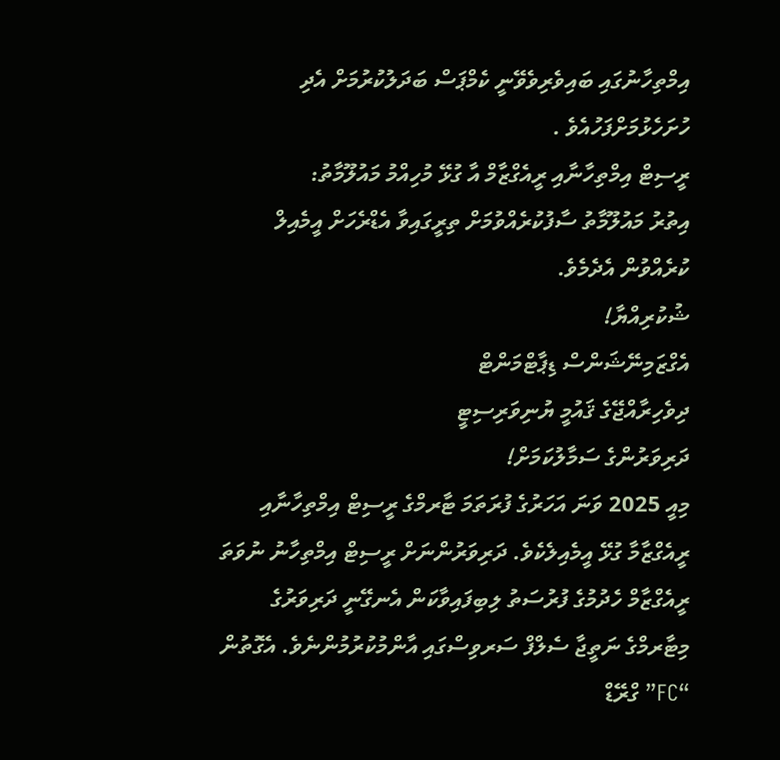އިމްތިހާނުގައި ބައިވެރިވެވޭނީ ކެމްޕަސް ބަދަލުކުރުމަށް އެދި ހުށަހެޅުމަށްފަހުއެވެ .
ރީސިޓް އިމްތިހާނާއި ރީއެގްޒާމް އާ ގުޅޭ މުހިއްމު މައުލޫމާތު:
އިތުރު މައުލޫމާތު ސާފުކުރެއްވުމަށް ތިރީގައިވާ އެޑްރެހަށް އީމެއިލް ކުރެއްވުން އެދެމެވެ.
ޝުކުރިއްޔާ!
އެގްޒަމިނޭޝަންސް ޑިޕާޓްމަންޓް
ދިވެހިރާއްޖޭގެ ޤައުމީ ޔުނިވަރިސިޓީ
ދަރިވަރުންގެ ސަމާލުކަމަށް!
މިއީ 2025 ވަނަ އަހަރުގެ ފުރަތަމަ ޓާރމްގެ ރީސިޓް އިމްތިހާނާއި ރީއެގްޒާމާ ގުޅޭ އީމެއިލެކެވެ. ދަރިވަރުންނަށް ރީސިޓް އިމްތިހާނު ނުވަތަ ރީއެގްޒާމް ހެދުމުގެ ފުރުސަތު ލިބިފައިވާކަން އެނގޭނީ ދަރިވަރުގެ މިޓާރމްގެ ނަތީޖާ ސެލްފް ސަރވިސްގައި އާންމުކުރުމުންނެވެ. އެގޮތުން “FC” ގްރޭޑް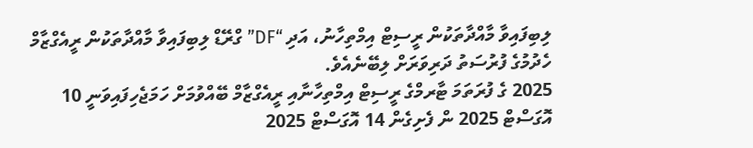ލިބިފައިވާ މާއްދާތަކުން ރީސިޓް އިމްތިހާނު، އަދި “DF” ގްރޭޑް ލިބިފައިވާ މާއްދާތަކުން ރީއެގްޒާމް ހެދުމުގެ ފުރުސަތު ދަރިވަރަށް ލިބޭނެއެވެ.
2025 ގެ ފުރަތަމަ ޓާރމްގެ ރީސިޓް އިމްތިހާނާއި ރީއެގްޒާމް ބޭއްވުމަށް ހަމަޖެހިފައިވަނީ 10 އޮގަސްޓް 2025 ން ފެށިގެން 14 އޮގަސްޓް 2025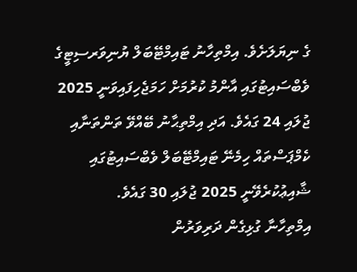ގެ ނިޔަލަށެވެ. އިމްތިހާނު ޓައިމްޓޭބަލް ޔުނިވަރސިޓީގެ ވެބްސައިޓުގައި އާންމު ކުރުމަށް ހަމަޖެހިފައިވަނީ 2025 ޖުލައި 24 ގައެވެ. އަދި އިމްތިޙާނު ބޭއްވޭ ތަންތަނާއި ކެމްޕަސްތައް ހިމެނޭ ޓައިމްޓޭބަލް ވެބްސައިޓުގައި ޝާއިޢުކުރެވޭނީ 2025 ޖުލައި 30 ގައެވެ.
އިމްތިހާނާ ގުޅިގެން ދަރިވަރުން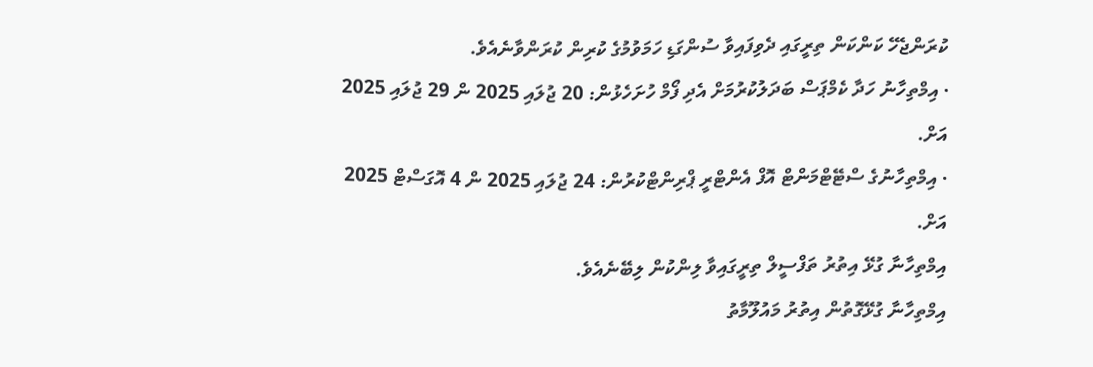ކުރަންޖެހޭ ކަންކަން ތިރީގައި ދެވިފައިވާ ސުންގަޑި ހަމަވުމުގެ ކުރިން ކުރަންވާނެއެވެ.
· އިމްތިހާނު ހަދާ ކެމްޕަސް ބަދަލުކުރުމަށް އެދި ފޯމް ހުށަހެޅުން: 20 ޖުލައި 2025 ން 29 ޖުލައި 2025 އަށް.
· އިމްތިހާނުގެ ސްޓޭޓްމަންޓް އޮފް އެންޓްރީ ޕްރިންޓްކުރުން: 24 ޖުލައި 2025 ން 4 އޮގަސްޓް 2025 އަށް.
އިމްތިހާނާ ގުޅޭ އިތުރު ތަފްސީލް ތިރީގައިވާ ލިންކުން ލިބޭނެއެވެ.
އިމްތިހާނާ ގުޅޭގޮތުން އިތުރު މައުލޫމާތު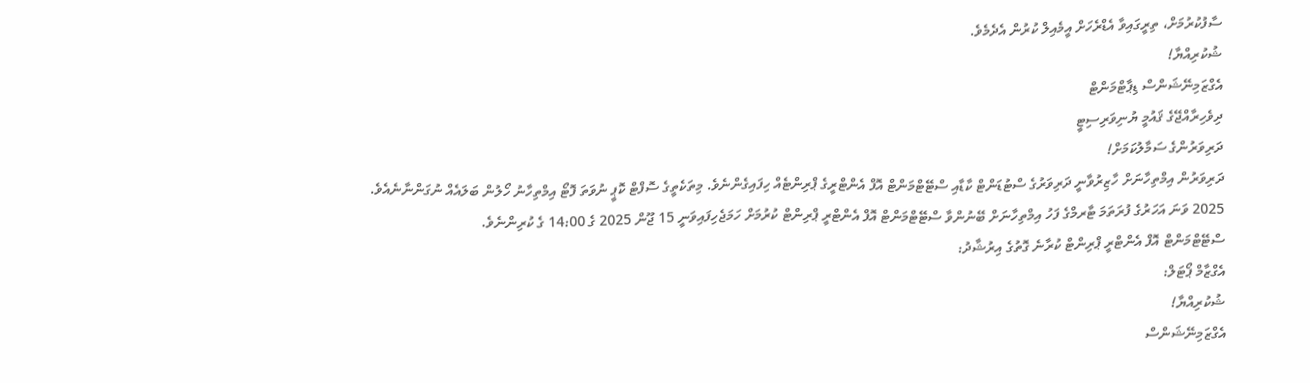ސާފުކުރުމަށް، ތިރީގައިވާ އެޑްރެހަށް އީމެއިލް ކުރުން އެދެމެވެ.
ޝުކުރިއްޔާ!
އެގްޒަމިނޭޝަންސް ޑިޕާޓްމަންޓް
ދިވެހިރާއްޖޭގެ ޤައުމީ ޔުނިވަރިސިޓީ
ދަރިވަރުންގެ ސަމާލުކަމަށް!
ދަރިވަރުން އިމްތިހާނަށް ހާޒިރުވާނީ ދަރިވަރުގެ ސްޓުޑަންޓް ކާޑާއި ސްޓޭޓްމަންޓް އޮފް އެންޓްރީގެ ޕްރިންޓެއް ހިފައިގެންނެވެ. މިތަކެތީގެ ސޮފްޓް ކޮޕީ ނުވަތަ ފޮޓޯ އިމްތިހާނު ހޯލުން ބަލައެއް ނުގަންނާނެއެވެ.
2025 ވަނަ އަހަރުގެ ފުރަތަމަ ޓާރމްގެ ފަހު އިމްތިހާނަށް ބޭނުންވާ ސްޓޭޓްމަންޓް އޮފް އެންޓްރީ ޕްރިންޓް ކުރުމަށް ހަމަޖެހިފައިވަނީ 15 ޖޫން 2025 ގެ 14:00 ގެ ކުރިންނެވެ.
ސްޓޭޓްމަންޓް އޮފް އެންޓްރީ ޕްރިންޓް ކުރާނެ ގޮތުގެ އިރުޝާދު:
އެގްޒާމް ޕޯޓަލް:
ޝުކުރިއްޔާ!
އެގްޒަމިނޭޝަންސް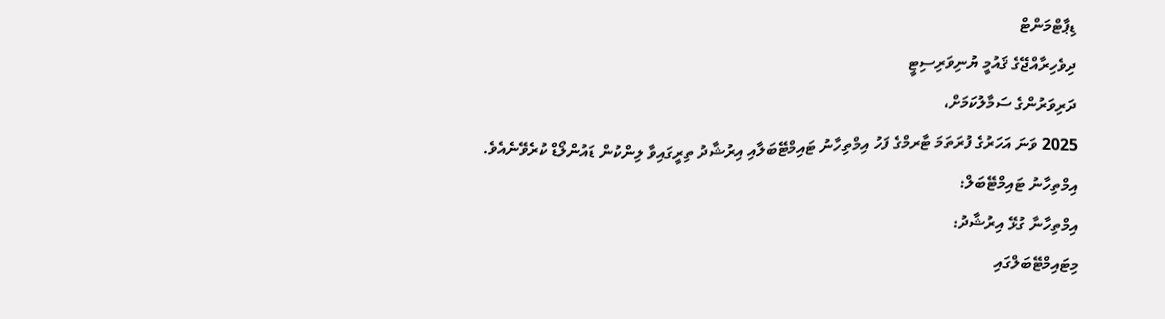ޑިޕާޓްމަންޓް
ދިވެހިރާއްޖޭގެ ޤައުމީ ޔުނިވަރިސިޓީ
ދަރިވަރުންގެ ސަމާލުކަމަށް،
2025 ވަނަ އަހަރުގެ ފުރަތަމަ ޓާރމްގެ ފަހު އިމްތިހާނު ޓައިމްޓޭބަލާއި އިރުޝާދު ތިރީގައިވާ ލިންކުން ޑައުންލޯޑް ކުރެވޭނެއެވެ.
އިމްތިހާނު ޓައިމްޓޭބަލް:
އިމްތިހާނާ ގުޅޭ އިރުޝާދު:
މިޓައިމްޓޭބަލްގައި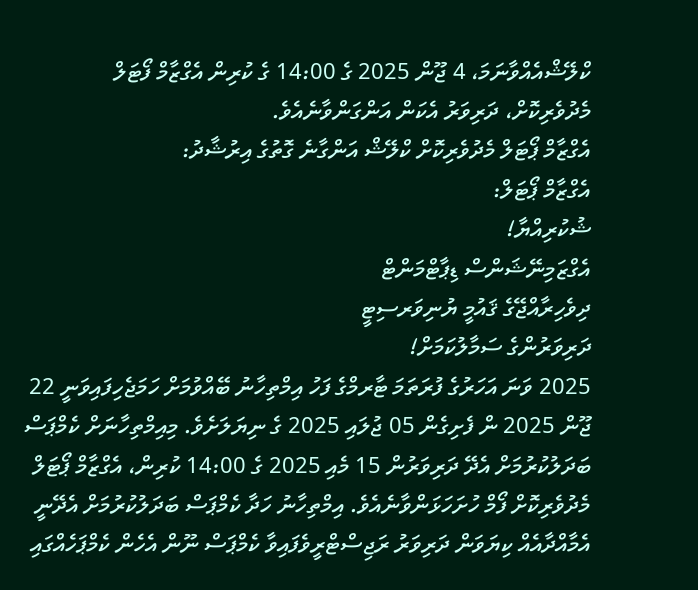ކްލޭޝްއެއްވާނަމަ، 4 ޖޫން 2025 ގެ 14:00 ގެ ކުރިން އެގްޒާމް ފޯޓަލް މެދުވެރިކޮށް، ދަރިވަރު އެކަން އަންގަންވާނެއެވެ.
އެގްޒާމް ޕޯޓަލް މެދުވެރިކޮށް ކްލޭޝް އަންގާނެ ގޮތުގެ އިރުޝާދު:
އެގްޒާމް ޕޯޓަލް:
ޝުކުރިއްޔާ!
އެގްޒަމިނޭޝަންސް ޑިޕާޓްމަންޓް
ދިވެހިރާއްޖޭގެ ޤައުމީ ޔުނިވަރސިޓީ
ދަރިވަރުންގެ ސަމާލުކަމަށް!
2025 ވަނަ އަހަރުގެ ފުރަތަމަ ޓާރމްގެ ފަހު އިމްތިހާނު ބޭއްވުމަށް ހަމަޖެހިފައިވަނީ 22 ޖޫން 2025 ން ފެށިގެން 05 ޖުލައި 2025 ގެ ނިޔަލަށެވެ. މިއިމްތިހާނަށް ކެމްޕަސް ބަދަލުކުރުމަށް އެދޭ ދަރިވަރުން 15 މެއި 2025 ގެ 14:00 ކުރިން، އެގްޒާމް ޕޯޓަލް މެދުވެރިކޮށް ފޯމް ހުށަހަޅަންވާނެއެވެ. އިމްތިހާނު ހަދާ ކެމްޕަސް ބަދަލުކުރުމަށް އެދޭނީ އެމާއްދާއެއް ކިޔަވަން ދަރިވަރު ރަޖިސްޓްރީވެފައިވާ ކެމްޕަސް ނޫން އެހެން ކެމްޕަހެއްގައި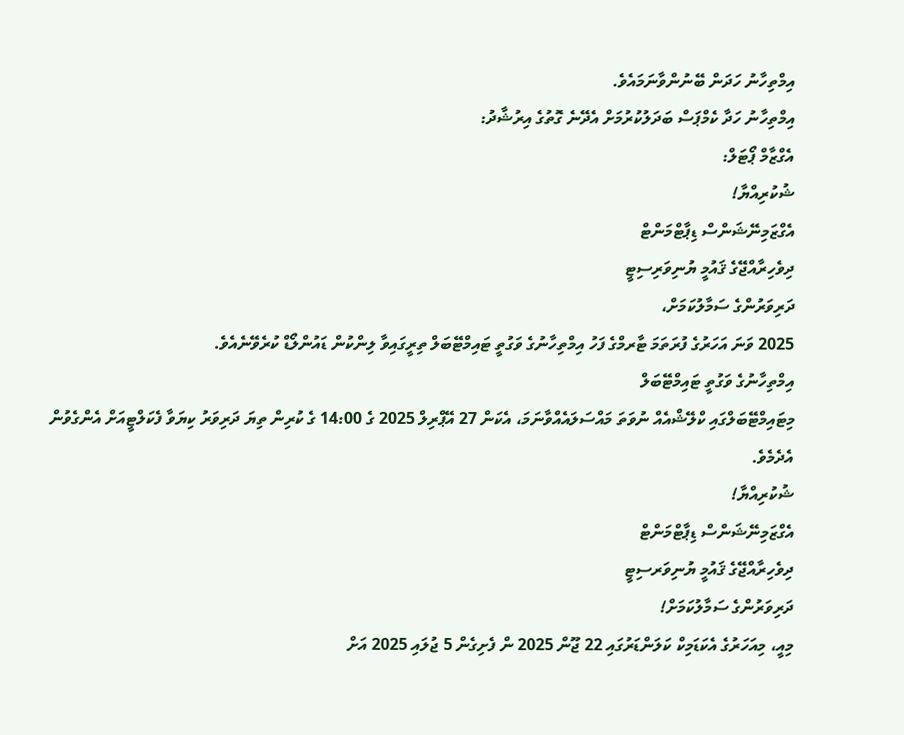އިމްތިހާނު ހަދަން ބޭނުންވާނަމައެވެ.
އިމްތިހާނު ހަދާ ކެމްޕަސް ބަދަލުކުރުމަށް އެދޭނެ ގޮތުގެ އިރުޝާދު:
އެގްޒާމް ޕޯޓަލް:
ޝުކުރިއްޔާ!
އެގްޒަމިނޭޝަންސް ޑިޕާޓްމަންޓް
ދިވެހިރާއްޖޭގެ ޤައުމީ ޔުނިވަރިސިޓީ
ދަރިވަރުންގެ ސަމާލުކަމަށް،
2025 ވަނަ އަހަރުގެ ފުރަތަމަ ޓާރމްގެ ފަހު އިމްތިހާނުގެ ވަގުތީ ޓައިމްޓޭބަލް ތިރީގައިވާ ލިންކުން ޑައުންލޯޑް ކުރެވޭނެއެވެ.
އިމްތިހާނުގެ ވަގުތީ ޓައިމްޓޭބަލް
މިޓައިމްޓޭބަލްގައި ކްލޭޝްއެއް ނުވަތަ މައްސަލައެއްވާނަމަ، އެކަން 27 އޭޕްރިލް 2025 ގެ 14:00 ގެ ކުރިން ތިޔަ ދަރިވަރު ކިޔަވާ ފެކަލްޓީއަށް އެންގެވުން އެދެމެވެ.
ޝުކުރިއްޔާ!
އެގްޒަމިނޭޝަންސް ޑިޕާޓްމަންޓް
ދިވެހިރާއްޖޭގެ ޤައުމީ ޔުނިވަރސިޓީ
ދަރިވަރުންގެ ސަމާލުކަމަށް!
މިއީ، މިއަހަރުގެ އެކަޑަމިކް ކަލަންޑަރުގައި 22 ޖޫން 2025 ން ފެށިގެން 5 ޖުލައި 2025 އަށް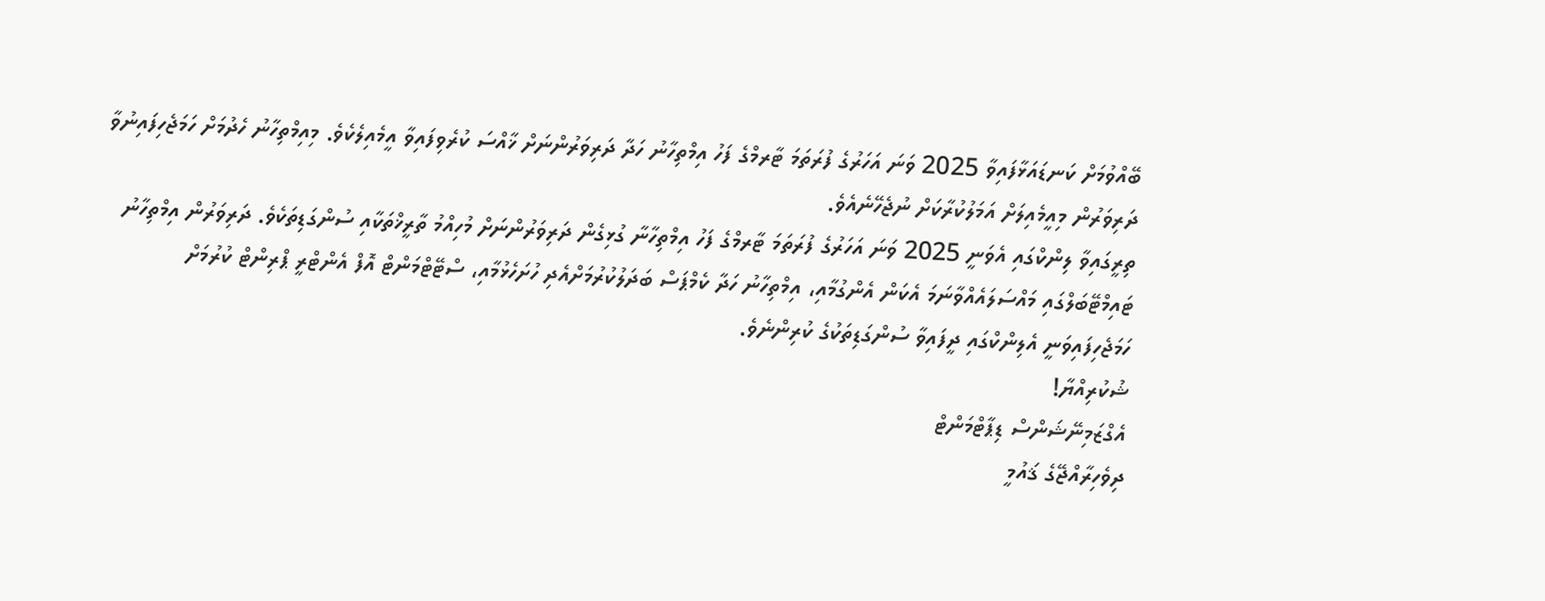ބޭއްވުމަށް ކަނޑައަޅާފައިވާ 2025 ވަނަ އަހަރުގެ ފުރަތަމަ ޓާރމްގެ ފަހު އިމްތިހާނު ހަދާ ދަރިވަރުންނަށް ޚާއްސަ ކުރެވިފައިވާ އީމެއިލެކެވެ. މިއިމްތިހާނު ހެދުމަށް ހަމަޖެހިފައިނުވާ ދަރިވަރުން މިއީމެއިލަށް އަމަލުކުރާކަށް ނުޖެހޭނެއެވެ.
ތިރީގައިވާ ލިންކްގައި އެވަނީ 2025 ވަނަ އަހަރުގެ ފުރަތަމަ ޓާރމްގެ ފަހު އިމްތިހާނާ ގުޅިގެން ދަރިވަރުންނަށް މުހިއްމު ތާރީޚްތަކާއި ސުންގަޑިތަކެވެ. ދަރިވަރުން އިމްތިހާނު ޓައިމްޓޭބަލްގައި މައްސަލައެއްވާނަމަ އެކަން އެންގުމާއި، އިމްތިހާނު ހަދާ ކެމްޕަސް ބަދަލުކުރުމަށްއެދި ހުށަހެޅުމާއި، ސްޓޭޓްމަންޓް އޮފް އެންޓްރީ ޕްރިންޓް ކުރުމަށް ހަމަޖެހިފައިވަނީ އެލިންކްގައި ދީފައިވާ ސުންގަޑިތަކުގެ ކުރިންނެވެ.
ޝުކުރިއްޔާ!
އެގްޒަމިނޭޝަންސް ޑިޕާޓްމަންޓް
ދިވެހިރާއްޖޭގެ ޤައުމީ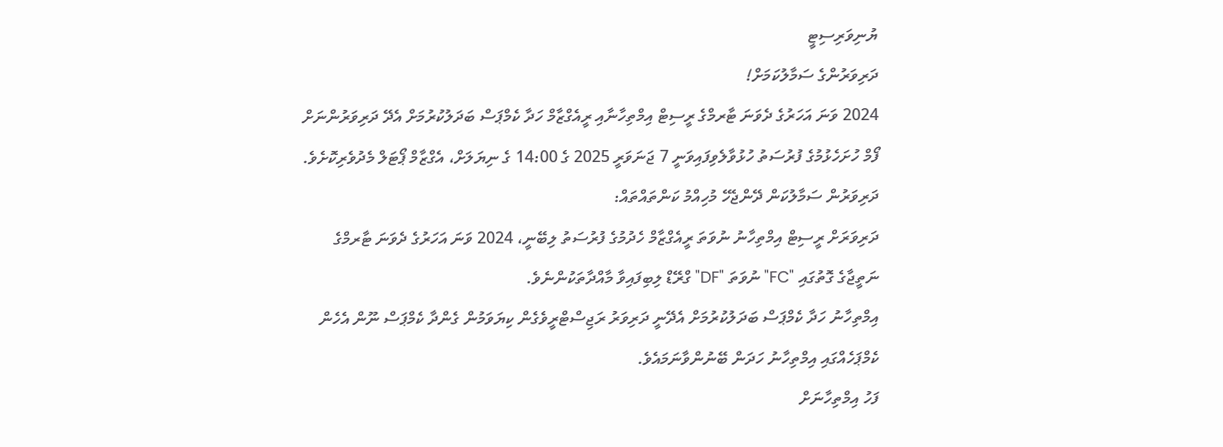ޔުނިވަރިސިޓީ
ދަރިވަރުންގެ ސަމާލުކަމަށް!
2024 ވަނަ އަހަރުގެ ދެވަނަ ޓާރމްގެ ރީސިޓް އިމްތިހާނާއި ރީއެގްޒާމް ހަދާ ކެމްޕަސް ބަދަލުކުރުމަށް އެދޭ ދަރިވަރުންނަށް ފޯމް ހުށަހެޅުމުގެ ފުރުސަތު ހުޅުވާލެވިފައިވަނީ 7 ޖަނަވަރީ 2025 ގެ 14:00 ގެ ނިޔަލަށް، އެގްޒާމް ޕޯޓަލް މެދުވެރިކޮށެވެ.
ދަރިވަރުން ސަމާލުކަން ދޭންޖެހޭ މުހިއްމު ކަންތައްތައް:
ދަރިވަރަށް ރީސިޓް އިމްތިހާނު ނުވަތަ ރީއެގްޒާމް ހެދުމުގެ ފުރުސަތު ލިބޭނީ، 2024 ވަނަ އަހަރުގެ ދެވަނަ ޓާރމްގެ ނަތީޖާގެ ގޮތުގައި "FC" ނުވަތަ "DF" ގްރޭޑް ލިބިފައިވާ މާއްދާތަކުންނެވެ.
އިމްތިހާނު ހަދާ ކެމްޕަސް ބަދަލުކުރުމަށް އެދޭނީ ދަރިވަރު ރަޖިސްޓްރީވެގެން ކިޔަވަމުން ގެންދާ ކެމްޕަސް ނޫން އެހެން ކެމްޕަހެއްގައި އިމްތިހާނު ހަދަން ބޭނުންވާނަމައެވެ.
ފަހު އިމްތިހާނަށް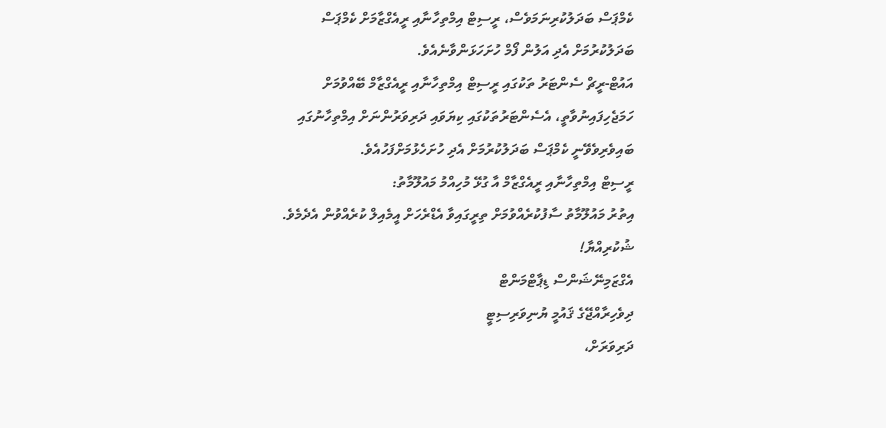ކެމްޕަސް ބަދަލުކުރިނަމަވެސް، ރީސިޓް އިމްތިހާނާއި ރީއެގްޒާމަށް ކެމްޕަސް ބަދަލުކުރުމަށް އެދި އަލުން ފޯމް ހުށަހަޅަންވާނެއެވެ.
އައުޓް-ރީޗް ސެންޓަރު ތަކުގައި ރީސިޓް އިމްތިހާނާއި ރީއެގްޒާމް ބޭއްވުމަށް ހަމަޖެހިފައިނުވާތީ، އެސެންޓަރުތަކުގައި ކިޔަވައި ދަރިވަރުންނަށް އިމްތިހާނުގައި ބައިވެރިވެވޭނީ ކެމްޕަސް ބަދަލުކުރުމަށް އެދި ހުށަހެޅުމަށްފަހުއެވެ.
ރީސިޓް އިމްތިހާނާއި ރީއެގްޒާމް އާ ގުޅޭ މުހިއްމު މައުލޫމާތު:
އިތުރު މައުލޫމާތު ސާފުކުރެއްވުމަށް ތިރީގައިވާ އެޑްރެހަށް އީމެއިލް ކުރެއްވުން އެދެމެވެ.
ޝުކުރިއްޔާ!
އެގްޒަމިނޭޝަންސް ޑިޕާޓްމަންޓް
ދިވެހިރާއްޖޭގެ ޤައުމީ ޔުނިވަރިސިޓީ
ދަރިވަރަށް،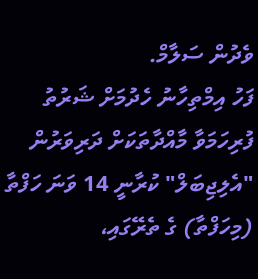ވެދުން ސަލާމް.
ފަހު އިމްތިހާނު ހެދުމަށް ޝަރުތު ފުރިހަމަވާ މާއްދާތަކަށް ދަރިވަރުން "އެލިޖިބަލް" ކުރާނީ 14 ވަނަ ހަފްތާ (މިހަފްތާ) ގެ ތެރޭގައި،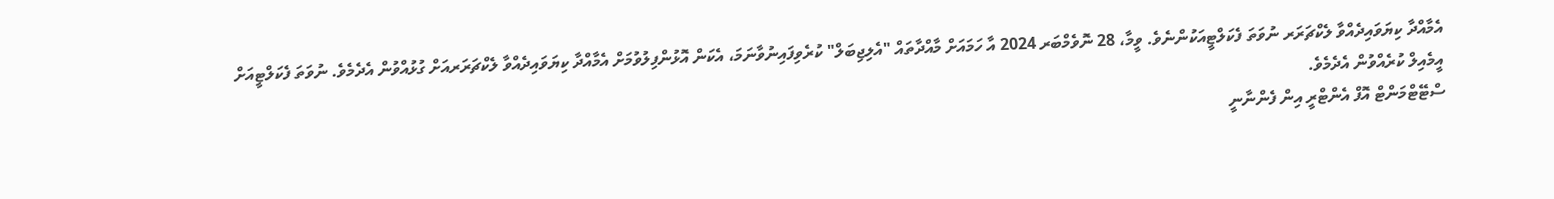އެމާއްދާ ކިޔަވައިދެއްވާ ލެކްޗަރަރ ނުވަތަ ފެކަލްޓީއަކުންނެވެ. ވީމާ، 28 ނޮވެމްބަރ 2024 އާ ހަމައަށް މާއްދާތައް "އެލިޖިބަލް" ކުރެވިފައިނުވާނަމަ، އެކަން އޮޅުންފިލުވުމަށް އެމާއްދާ ކިޔަވައިދެއްވާ ލެކްޗަރަރއަށް ގުޅުއްވުން އެދެމެވެ. ނުވަތަ ފެކަލްޓީއަށް އީމެއިލް ކުރެއްވުން އެދެމެވެ.
ސްޓޭޓްމަންޓް އޮފް އެންޓްރީ އިން ފެންނާނީ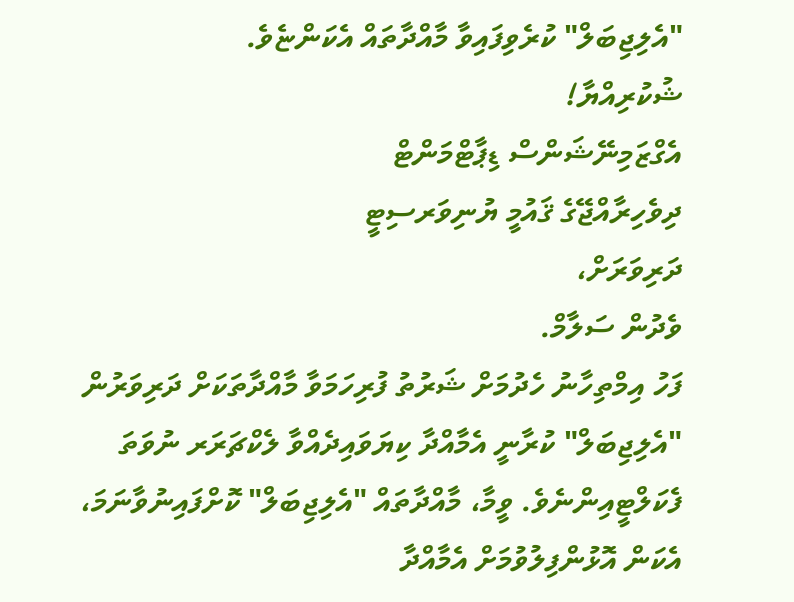"އެލިޖިބަލް" ކުރެވިފައިވާ މާއްދާތައް އެކަންޏެވެ.
ޝުކުރިއްޔާ!
އެގްޒަމިނޭޝަންސް ޑިޕާޓްމަންޓް
ދިވެހިރާއްޖޭގެ ޤައުމީ ޔުނިވަރސިޓީ
ދަރިވަރަށް،
ވެދުން ސަލާމް.
ފަހު އިމްތިހާނު ހެދުމަށް ޝަރުތު ފުރިހަމަވާ މާއްދާތަކަށް ދަރިވަރުން "އެލިޖިބަލް" ކުރާނީ އެމާއްދާ ކިޔަވައިދެއްވާ ލެކްޗަރަރ ނުވަތަ ފެކަލްޓީއިންނެވެ. ވީމާ، މާއްދާތައް "އެލިޖިބަލް" ކޮށްފައިނުވާނަމަ، އެކަން އޮޅުންފިލުވުމަށް އެމާއްދާ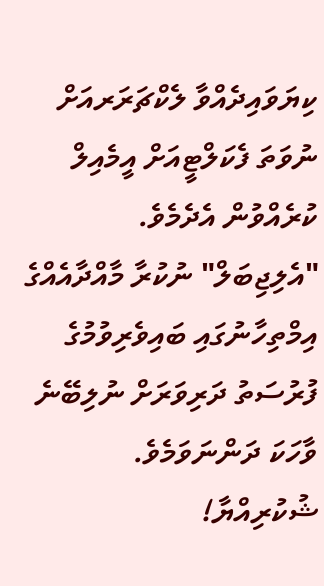ކިޔަވައިދެއްވާ ލެކްޗަރަރއަށް ނުވަތަ ފެކަލްޓީއަށް އީމެއިލް ކުރެއްވުން އެދެމެވެ.
"އެލިޖިބަލް" ނުކުރާ މާއްދާއެއްގެ އިމްތިހާނުގައި ބައިވެރިވުމުގެ ފުރުސަތު ދަރިވަރަށް ނުލިބޭނެ ވާހަކަ ދަންނަވަމެވެ.
ޝުކުރިއްޔާ!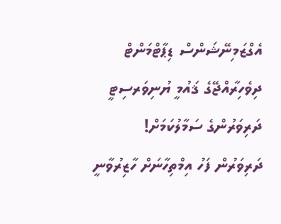އެގްޒަމިނޭޝަންސް ޑިޕާޓްމަންޓް
ދިވެހިރާއްޖޭގެ ޤައުމީ ޔުނިވަރސިޓީ
ދަރިވަރުންގެ ސަމާލުކަމަށް!
ދަރިވަރުން ފަހު އިމްތިހާނަށް ހާޒިރުވާނީ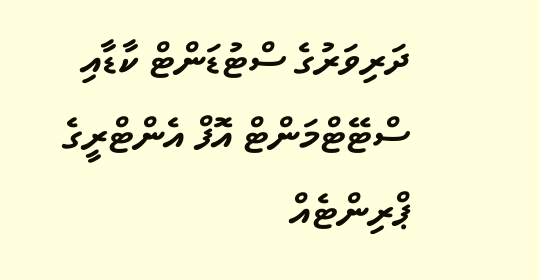ދަރިވަރުގެ ސްޓުޑަންޓް ކާޑާއި ސްޓޭޓްމަންޓް އޮފް އެންޓްރީގެ ޕްރިންޓެއް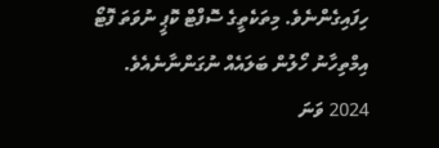ހިފައިގެންނެވެ. މިތަކެތީގެ ސޮފްޓް ކޮޕީ ނުވަތަ ފޮޓޯ އިމްތިހާނު ހޯލުން ބަލައެއް ނުގަންނާނެއެވެ.
2024 ވަނަ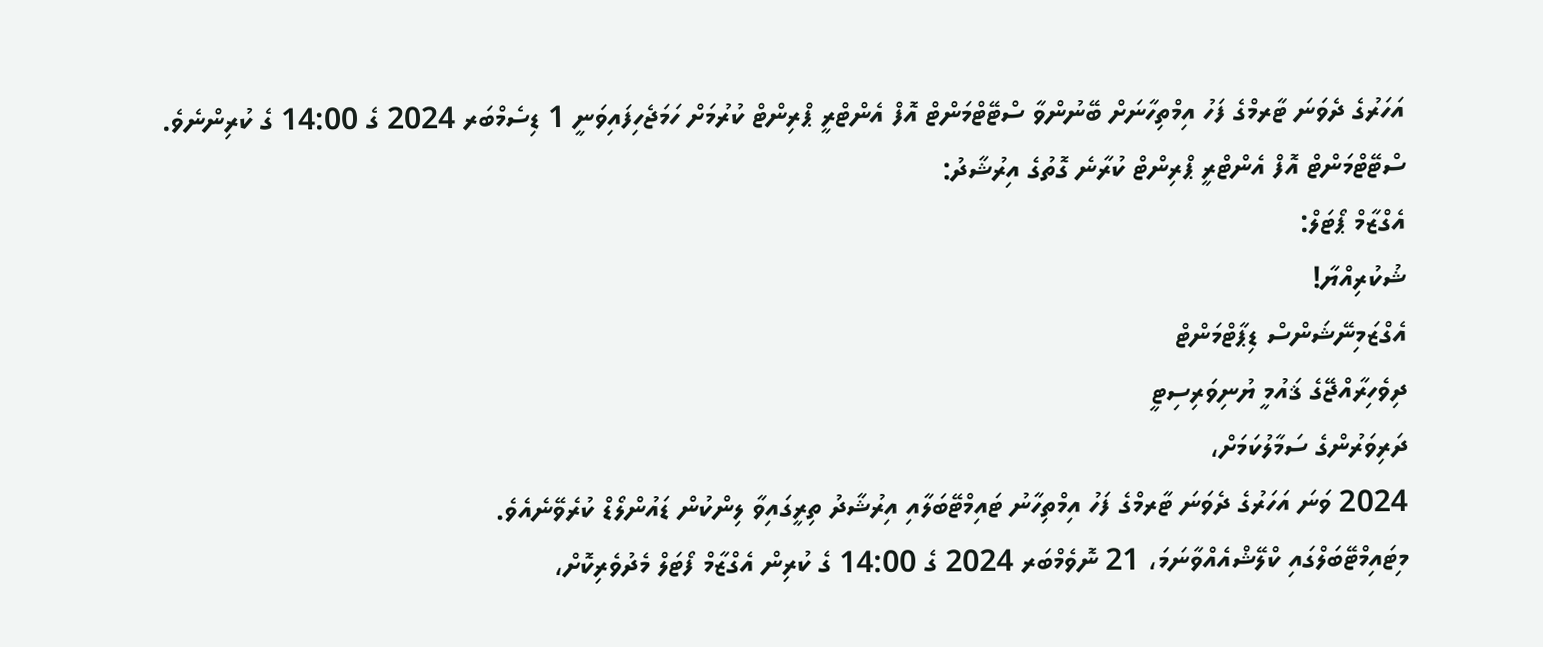އަހަރުގެ ދެވަނަ ޓާރމްގެ ފަހު އިމްތިހާނަށް ބޭނުންވާ ސްޓޭޓްމަންޓް އޮފް އެންޓްރީ ޕްރިންޓް ކުރުމަށް ހަމަޖެހިފައިވަނީ 1 ޑިސެމްބަރ 2024 ގެ 14:00 ގެ ކުރިންނެވެ.
ސްޓޭޓްމަންޓް އޮފް އެންޓްރީ ޕްރިންޓް ކުރާނެ ގޮތުގެ އިރުޝާދު:
އެގްޒާމް ޕޯޓަލް:
ޝުކުރިއްޔާ!
އެގްޒަމިނޭޝަންސް ޑިޕާޓްމަންޓް
ދިވެހިރާއްޖޭގެ ޤައުމީ ޔުނިވަރިސިޓީ
ދަރިވަރުންގެ ސަމާލުކަމަށް،
2024 ވަނަ އަހަރުގެ ދެވަނަ ޓާރމްގެ ފަހު އިމްތިހާނު ޓައިމްޓޭބަލާއި އިރުޝާދު ތިރީގައިވާ ލިންކުން ޑައުންލޯޑް ކުރެވޭނެއެވެ.
މިޓައިމްޓޭބަލްގައި ކްލޭޝްއެއްވާނަމަ، 21 ނޮވެމްބަރ 2024 ގެ 14:00 ގެ ކުރިން އެގްޒާމް ފޯޓަލް މެދުވެރިކޮށް،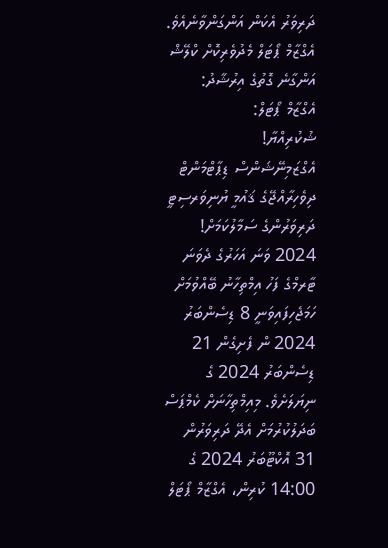ދަރިވަރު އެކަން އަންގަންވާނެއެވެ.
އެގްޒާމް ޕޯޓަލް މެދުވެރިކޮށް ކްލޭޝް އަންގާނެ ގޮތުގެ އިރުޝާދު:
އެގްޒާމް ޕޯޓަލް:
ޝުކުރިއްޔާ!
އެގްޒަމިނޭޝަންސް ޑިޕާޓްމަންޓް
ދިވެހިރާއްޖޭގެ ޤައުމީ ޔުނިވަރސިޓީ
ދަރިވަރުންގެ ސަމާލުކަމަށް!
2024 ވަނަ އަހަރުގެ ދެވަނަ ޓާރމްގެ ފަހު އިމްތިހާނު ބޭއްވުމަށް ހަމަޖެހިފައިވަނީ 8 ޑިސެންބަރު 2024 ން ފެށިގެން 21 ޑިސެންބަރު 2024 ގެ ނިޔަލަށެވެ. މިއިމްތިހާނަށް ކެމްޕަސް ބަދަލުކުރުމަށް އެދޭ ދަރިވަރުން 31 އޮކްޓޫބަރު 2024 ގެ 14:00 ކުރިން، އެގްޒާމް ޕޯޓަލް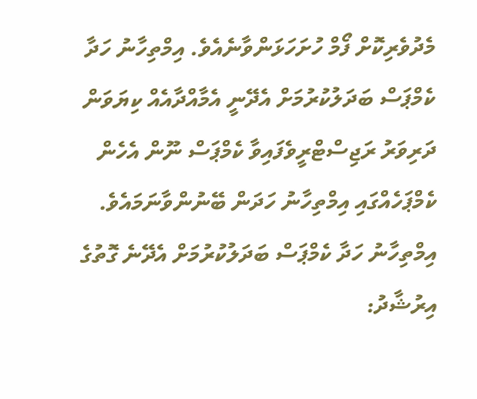މެދުވެރިކޮށް ފޯމް ހުށަހަޅަންވާނެއެވެ. އިމްތިހާނު ހަދާ ކެމްޕަސް ބަދަލުކުރުމަށް އެދޭނީ އެމާއްދާއެއް ކިޔަވަން ދަރިވަރު ރަޖިސްޓްރީވެފައިވާ ކެމްޕަސް ނޫން އެހެން ކެމްޕަހެއްގައި އިމްތިހާނު ހަދަން ބޭނުންވާނަމައެވެ.
އިމްތިހާނު ހަދާ ކެމްޕަސް ބަދަލުކުރުމަށް އެދޭނެ ގޮތުގެ އިރުޝާދު: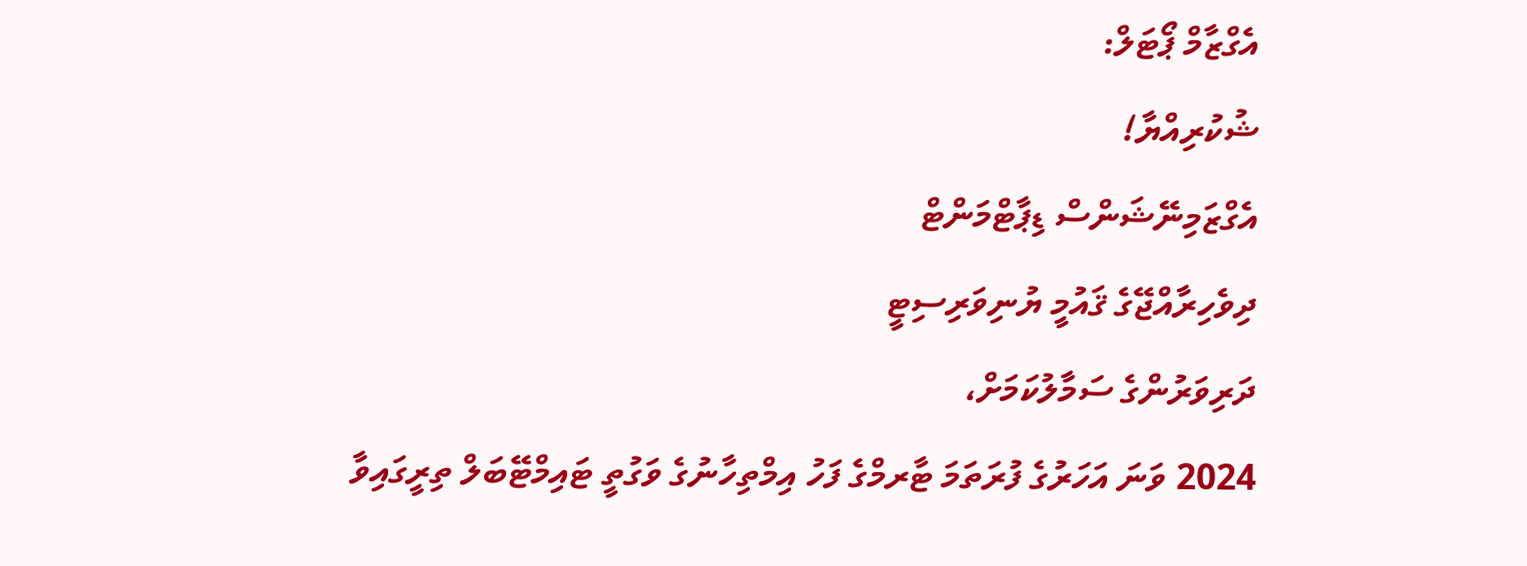އެގްޒާމް ޕޯޓަލް:
ޝުކުރިއްޔާ!
އެގްޒަމިނޭޝަންސް ޑިޕާޓްމަންޓް
ދިވެހިރާއްޖޭގެ ޤައުމީ ޔުނިވަރިސިޓީ
ދަރިވަރުންގެ ސަމާލުކަމަށް،
2024 ވަނަ އަހަރުގެ ފުރަތަމަ ޓާރމްގެ ފަހު އިމްތިހާނުގެ ވަގުތީ ޓައިމްޓޭބަލް ތިރީގައިވާ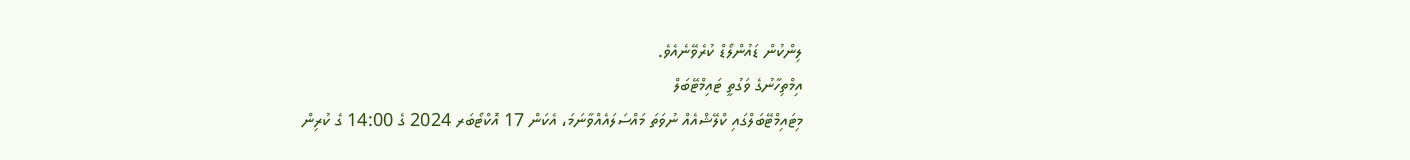ލިންކުން ޑައުންލޯޑް ކުރެވޭނެއެވެ.
އިމްތިހާނުގެ ވަގުތީ ޓައިމްޓޭބަލް
މިޓައިމްޓޭބަލްގައި ކްލޭޝްއެއް ނުވަތަ މައްސަލައެއްވާނަމަ، އެކަން 17 އޮކްޓޯބަރ 2024 ގެ 14:00 ގެ ކުރިން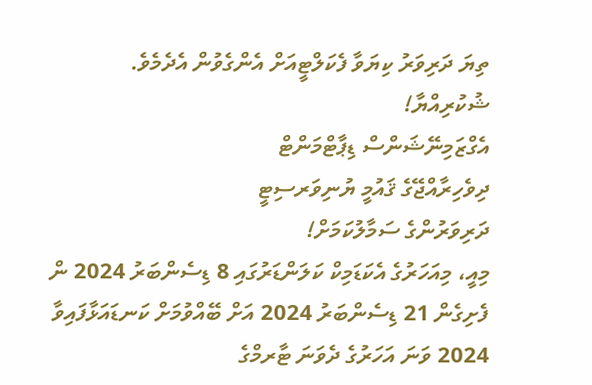ތިޔަ ދަރިވަރު ކިޔަވާ ފެކަލްޓީއަށް އެންގެވުން އެދެމެވެ.
ޝުކުރިއްޔާ!
އެގްޒަމިނޭޝަންސް ޑިޕާޓްމަންޓް
ދިވެހިރާއްޖޭގެ ޤައުމީ ޔުނިވަރސިޓީ
ދަރިވަރުންގެ ސަމާލުކަމަށް!
މިއީ، މިއަހަރުގެ އެކަޑަމިކް ކަލަންޑަރުގައި 8 ޑިސެންބަރު 2024 ން ފެށިގެން 21 ޑިސެންބަރު 2024 އަށް ބޭއްވުމަށް ކަނޑައަޅާފައިވާ 2024 ވަނަ އަހަރުގެ ދެވަނަ ޓާރމްގެ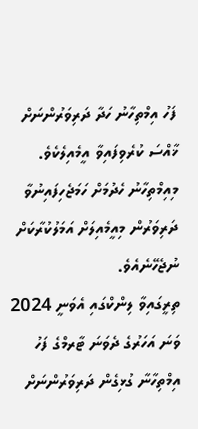ފަހު އިމްތިހާނު ހަދާ ދަރިވަރުންނަށް ޚާއްސަ ކުރެވިފައިވާ އީމެއިލެކެވެ. މިއިމްތިހާނު ހެދުމަށް ހަމަޖެހިފައިނުވާ ދަރިވަރުން މިއީމެއިލަށް އަމަލުކުރާކަށް ނުޖެހޭނެއެވެ.
ތިރީގައިވާ ލިންކްގައި އެވަނީ 2024 ވަނަ އަހަރުގެ ދެވަނަ ޓާރމްގެ ފަހު އިމްތިހާނާ ގުޅިގެން ދަރިވަރުންނަށް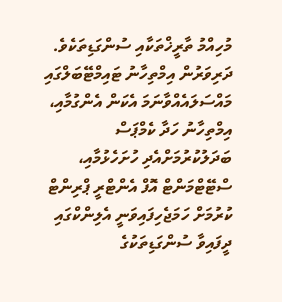މުހިއްމު ތާރީޚްތަކާއި ސުންގަޑިތަކެވެ. ދަރިވަރުން އިމްތިހާނު ޓައިމްޓޭބަލްގައި މައްސަލައެއްވާނަމަ އެކަން އެންގުމާއި، އިމްތިހާނު ހަދާ ކެމްޕަސް ބަދަލުކުރުމަށްއެދި ހުށަހެޅުމާއި، ސްޓޭޓްމަންޓް އޮފް އެންޓްރީ ޕްރިންޓް ކުރުމަށް ހަމަޖެހިފައިވަނީ އެލިންކްގައި ދީފައިވާ ސުންގަޑިތަކުގެ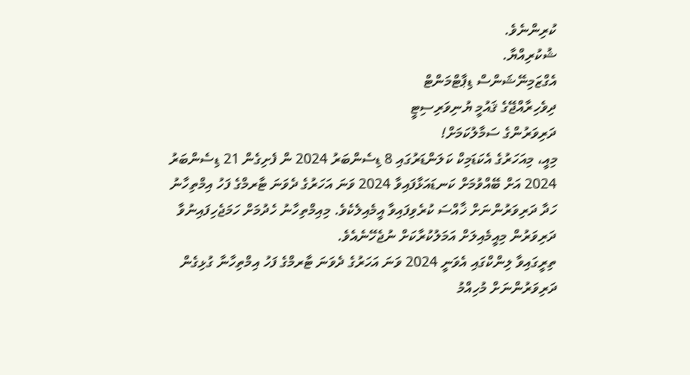ކުރިންނެވެ.
ޝުކުރިއްޔާ.
އެގްޒަމިނޭޝަންސް ޑިޕާޓްމަންޓް
ދިވެހިރާއްޖޭގެ ޤައުމީ ޔުނިވަރިސިޓީ
ދަރިވަރުންގެ ސަމާލުކަމަށް!
މިއީ، މިއަހަރުގެ އެކަޑަމިކް ކަލަންޑަރުގައި 8 ޑިސެންބަރު 2024 ން ފެށިގެން 21 ޑިސެންބަރު 2024 އަށް ބޭއްވުމަށް ކަނޑައަޅާފައިވާ 2024 ވަނަ އަހަރުގެ ދެވަނަ ޓާރމްގެ ފަހު އިމްތިހާނު ހަދާ ދަރިވަރުންނަށް ޚާއްސަ ކުރެވިފައިވާ އީމެއިލެކެވެ. މިއިމްތިހާނު ހެދުމަށް ހަމަޖެހިފައިނުވާ ދަރިވަރުން މިއީމެއިލަށް އަމަލުކުރާކަށް ނުޖެހޭނެއެވެ.
ތިރީގައިވާ ލިންކްގައި އެވަނީ 2024 ވަނަ އަހަރުގެ ދެވަނަ ޓާރމްގެ ފަހު އިމްތިހާނާ ގުޅިގެން ދަރިވަރުންނަށް މުހިއްމު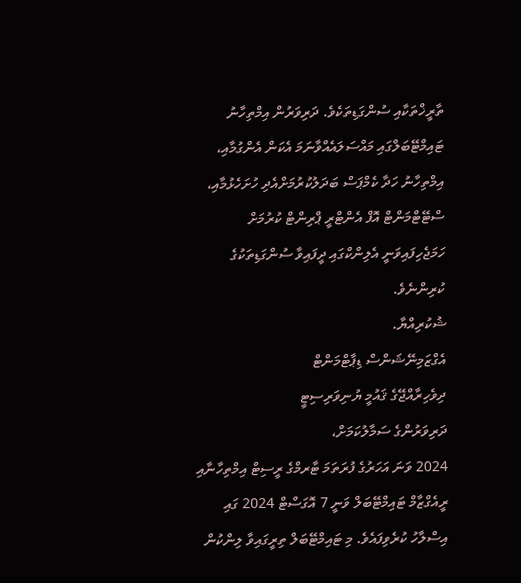ތާރީޚްތަކާއި ސުންގަޑިތަކެވެ. ދަރިވަރުން އިމްތިހާނު ޓައިމްޓޭބަލްގައި މައްސަލައެއްވާނަމަ އެކަން އެންގުމާއި، އިމްތިހާނު ހަދާ ކެމްޕަސް ބަދަލުކުރުމަށްއެދި ހުށަހެޅުމާއި، ސްޓޭޓްމަންޓް އޮފް އެންޓްރީ ޕްރިންޓް ކުރުމަށް ހަމަޖެހިފައިވަނީ އެލިންކްގައި ދީފައިވާ ސުންގަޑިތަކުގެ ކުރިންނެވެ.
ޝުކުރިއްޔާ.
އެގްޒަމިނޭޝަންސް ޑިޕާޓްމަންޓް
ދިވެހިރާއްޖޭގެ ޤައުމީ ޔުނިވަރިސިޓީ
ދަރިވަރުންގެ ސަމާލުކަމަށް،
2024 ވަނަ އަހަރުގެ ފުރަތަމަ ޓާރމްގެ ރީސިޓް އިމްތިހާނާއި ރީއެގްޒާމް ޓައިމްޓޭބަލް ވަނީ 7 އޮގަސްޓް 2024 ގައި އިސްލާހު ކުރެވިފައެވެ. މި ޓައިމްޓޭބަލް ތިރީގައިވާ ލިންކުން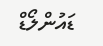ޑައުންލޯޑް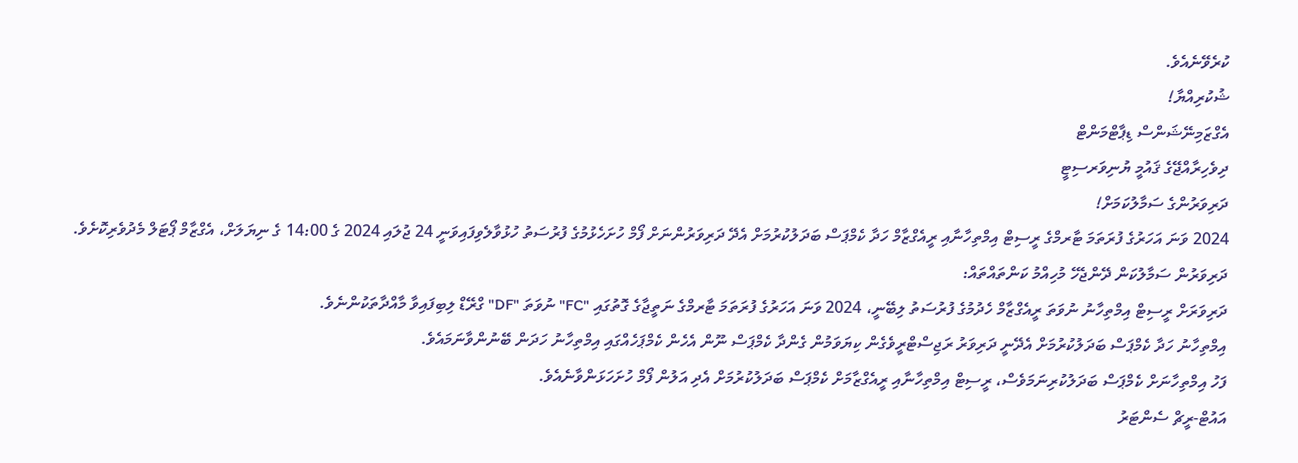ކުރެވޭނެއެވެ.
ޝުކުރިއްޔާ!
އެގްޒަމިނޭޝަންސް ޑިޕާޓްމަންޓް
ދިވެހިރާއްޖޭގެ ޤައުމީ ޔުނިވަރސިޓީ
ދަރިވަރުންގެ ސަމާލުކަމަށް!
2024 ވަނަ އަހަރުގެ ފުރަތަމަ ޓާރމްގެ ރީސިޓް އިމްތިހާނާއި ރީއެގްޒާމް ހަދާ ކެމްޕަސް ބަދަލުކުރުމަށް އެދޭ ދަރިވަރުންނަށް ފޯމް ހުށަހެޅުމުގެ ފުރުސަތު ހުޅުވާލެވިފައިވަނީ 24 ޖުލައި 2024 ގެ 14:00 ގެ ނިޔަލަށް، އެގްޒާމް ޕޯޓަލް މެދުވެރިކޮށެވެ.
ދަރިވަރުން ސަމާލުކަން ދޭންޖެހޭ މުހިއްމު ކަންތައްތައް:
ދަރިވަރަށް ރީސިޓް އިމްތިހާނު ނުވަތަ ރީއެގްޒާމް ހެދުމުގެ ފުރުސަތު ލިބޭނީ، 2024 ވަނަ އަހަރުގެ ފުރަތަމަ ޓާރމްގެ ނަތީޖާގެ ގޮތުގައި "FC" ނުވަތަ "DF" ގްރޭޑް ލިބިފައިވާ މާއްދާތަކުންނެވެ.
އިމްތިހާނު ހަދާ ކެމްޕަސް ބަދަލުކުރުމަށް އެދޭނީ ދަރިވަރު ރަޖިސްޓްރީވެގެން ކިޔަވަމުން ގެންދާ ކެމްޕަސް ނޫން އެހެން ކެމްޕަހެއްގައި އިމްތިހާނު ހަދަން ބޭނުންވާނަމައެވެ.
ފަހު އިމްތިހާނަށް ކެމްޕަސް ބަދަލުކުރިނަމަވެސް، ރީސިޓް އިމްތިހާނާއި ރީއެގްޒާމަށް ކެމްޕަސް ބަދަލުކުރުމަށް އެދި އަލުން ފޯމް ހުށަހަޅަންވާނެއެވެ.
އައުޓް-ރީޗް ސެންޓަރު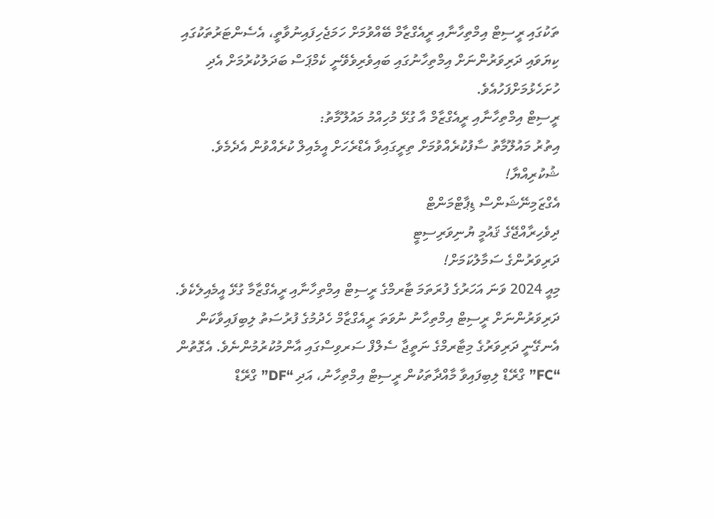ތަކުގައި ރީސިޓް އިމްތިހާނާއި ރީއެގްޒާމް ބޭއްވުމަށް ހަމަޖެހިފައިނުވާތީ، އެސެންޓަރުތަކުގައި ކިޔަވައި ދަރިވަރުންނަށް އިމްތިހާނުގައި ބައިވެރިވެވޭނީ ކެމްޕަސް ބަދަލުކުރުމަށް އެދި ހުށަހެޅުމަށްފަހުއެވެ.
ރީސިޓް އިމްތިހާނާއި ރީއެގްޒާމް އާ ގުޅޭ މުހިއްމު މައުލޫމާތު:
އިތުރު މައުލޫމާތު ސާފުކުރެއްވުމަށް ތިރީގައިވާ އެޑްރެހަށް އީމެއިލް ކުރެއްވުން އެދެމެވެ.
ޝުކުރިއްޔާ!
އެގްޒަމިނޭޝަންސް ޑިޕާޓްމަންޓް
ދިވެހިރާއްޖޭގެ ޤައުމީ ޔުނިވަރިސިޓީ
ދަރިވަރުންގެ ސަމާލުކަމަށް!
މިއީ 2024 ވަނަ އަހަރުގެ ފުރަތަމަ ޓާރމްގެ ރީސިޓް އިމްތިހާނާއި ރީއެގްޒާމާ ގުޅޭ އީމެއިލެކެވެ. ދަރިވަރުންނަށް ރީސިޓް އިމްތިހާނު ނުވަތަ ރީއެގްޒާމް ހެދުމުގެ ފުރުސަތު ލިބިފައިވާކަން އެނގޭނީ ދަރިވަރުގެ މިޓާރމްގެ ނަތީޖާ ސެލްފް ސަރވިސްގައި އާންމުކުރުމުންނެވެ. އެގޮތުން “FC” ގްރޭޑް ލިބިފައިވާ މާއްދާތަކުން ރީސިޓް އިމްތިހާނު، އަދި “DF” ގްރޭޑް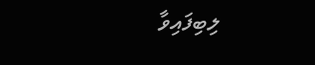ލިބިފައިވާ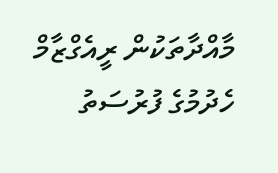މާއްދާތަކުން ރީއެގްޒާމް ހެދުމުގެ ފުރުސަތު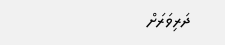ދަރިވަރަށް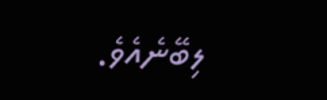ލިބޭނެއެވެ.